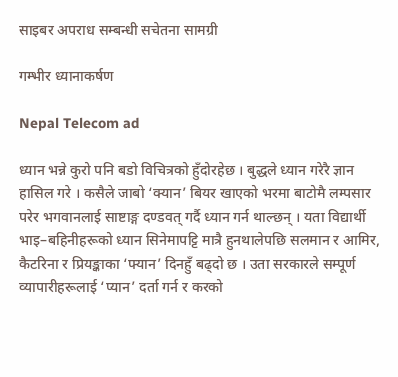साइबर अपराध सम्बन्धी सचेतना सामग्री

गम्भीर ध्यानाकर्षण

Nepal Telecom ad

ध्यान भन्ने कुरो पनि बडो विचित्रको हुँदोरहेछ । बुद्धले ध्यान गरेरै ज्ञान हासिल गरे । कसैले जाबो ‘क्यान’ बियर खाएको भरमा बाटोमै लम्पसार परेर भगवानलाई साष्टाङ्ग दण्डवत् गर्दै ध्यान गर्न थाल्छन् । यता विद्यार्थी भाइ–बहिनीहरूको ध्यान सिनेमापट्टि मात्रै हुनथालेपछि सलमान र आमिर, कैटरिना र प्रियङ्काका ‘फ्यान’ दिनहुँ बढ्दो छ । उता सरकारले सम्पूर्ण व्यापारीहरूलाई ‘प्यान’ दर्ता गर्न र करको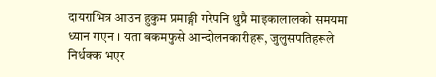दायराभित्र आउन हुकुम प्रमाङ्गी गरेपनि थुप्रै माइकालालको समयमा ध्यान गएन । यता बकमफुसे आन्दोलनकारीहरू, जुलुसपतिहरूले निर्धक्क भएर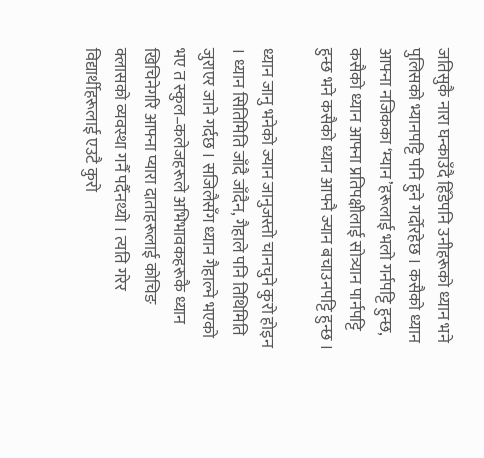जतिसुकै नारा घन्काउँदै हिँडेपनि उनीहरूको ध्यान भने पुलिसको भ्यानपट्टि पनि हुने गर्दोरहेछ । कसैको ध्यान आफ्ना नजिकका ‘म्यान’हरूलाई भलो गर्नपट्टि हुन्छ, कसैको ध्यान आफ्ना प्रतिपक्षीलाई सोत्र्यान पार्नपट्टि हुन्छ भने कसैको ध्यान आफ्नै ज्यान बचाउनपट्टि हुन्छ ।

ध्यान जानु भनेको ज्यान जानुजस्तो चानचुने कुरो होइन । ध्यान सितिमिति जाँदै जाँदैन, गैहाले पनि तिथिमिति जुराएर जाने गर्दछ । सजिलैसँग ध्यान गैहाल्ने भएको भए त स्कुल–कलेजहरूले अभिभावकहरूकै ध्यान खिचिनेगरि आफ्ना प्यारा दाताहरूलाई कोचिङ क्लासको व्यवस्था गर्नै पर्दैनथ्यो । त्यति गरेर विद्यार्थीहरूलाई एउटै कुरो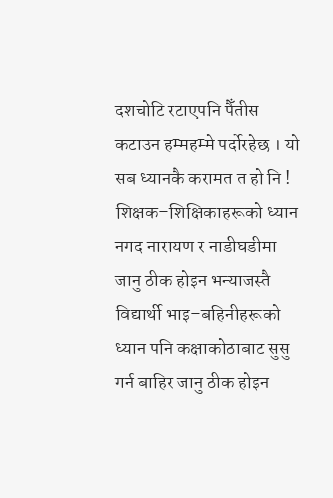दशचोटि रटाएपनि पैँतीस कटाउन हम्महम्मे पर्दोरहेछ । यो सब ध्यानकै करामत त हो नि ! शिक्षक–शिक्षिकाहरूको ध्यान नगद नारायण र नाडीघडीमा जानु ठीक होइन भन्याजस्तै विद्यार्थी भाइ–बहिनीहरूको ध्यान पनि कक्षाकोठाबाट सुसु गर्न बाहिर जानु ठीक होइन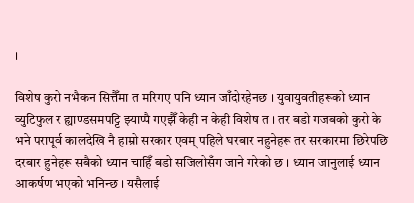।

विशेष कुरो नभैकन सित्तैँमा त मरिगए पनि ध्यान जाँदोरहेनछ । युवायुवतीहरूको ध्यान व्युटिफुल र ह्याण्डसमपट्टि झ्याप्पै गएझैँ केही न केही विशेष त । तर बडो गजबको कुरो के भने परापूर्व कालदेखि नै हाम्रो सरकार एवम् पहिले घरबार नहुनेहरू तर सरकारमा छिरेपछि दरबार हुनेहरू सबैको ध्यान चाहिँ बडो सजिलोसँग जाने गरेको छ । ध्यान जानुलाई ध्यान आकर्षण भएको भनिन्छ । यसैलाई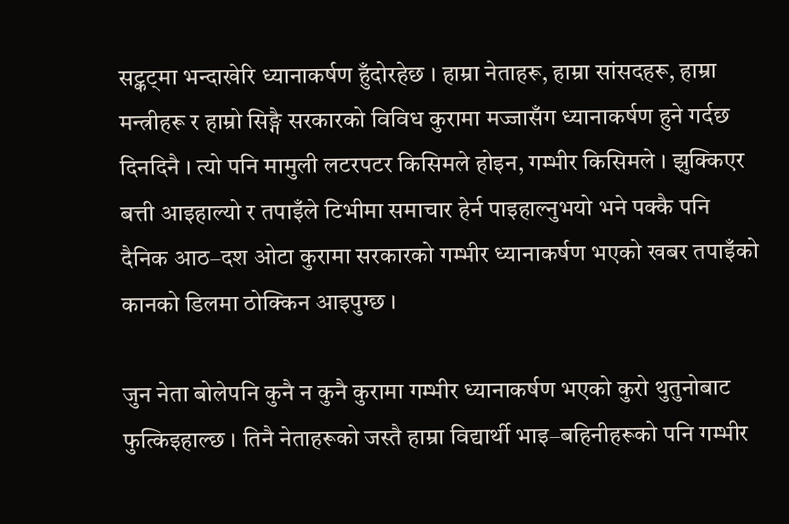सट्कट्मा भन्दाखेरि ध्यानाकर्षण हुँदोरहेछ । हाम्रा नेताहरू, हाम्रा सांसदहरू, हाम्रा मन्त्रीहरू र हाम्रो सिङ्गै सरकारको विविध कुरामा मज्जासँग ध्यानाकर्षण हुने गर्दछ दिनदिनै । त्यो पनि मामुली लटरपटर किसिमले होइन, गम्भीर किसिमले । झुक्किएर बत्ती आइहाल्यो र तपाइँले टिभीमा समाचार हेर्न पाइहाल्नुभयो भने पक्कै पनि दैनिक आठ–दश ओटा कुरामा सरकारको गम्भीर ध्यानाकर्षण भएको खबर तपाइँको कानको डिलमा ठोक्किन आइपुग्छ ।

जुन नेता बोलेपनि कुनै न कुनै कुरामा गम्भीर ध्यानाकर्षण भएको कुरो थुतुनोबाट फुत्किइहाल्छ । तिनै नेताहरूको जस्तै हाम्रा विद्यार्थी भाइ–बहिनीहरूको पनि गम्भीर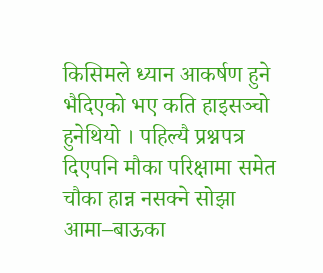किसिमले ध्यान आकर्षण हुने भैदिएको भए कति हाइसञ्चो हुनेथियो । पहिल्यै प्रश्नपत्र दिएपनि मौका परिक्षामा समेत चौका हान्न नसक्ने सोझा आमा–बाऊका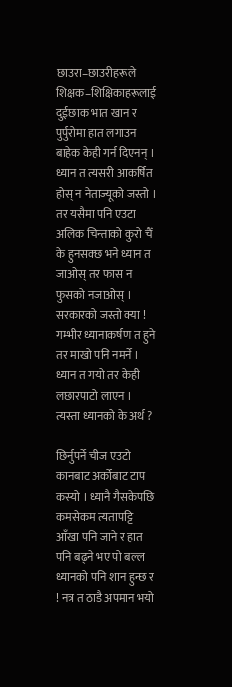छाउरा–छाउरीहरूले शिक्षक–शिक्षिकाहरूलाई दुईछाक भात खान र पुर्पुरोमा हात लगाउन बाहेक केही गर्न दिएनन् । ध्यान त त्यसरी आकर्षित होस् न नेताज्यूको जस्तो । तर यसैमा पनि एउटा अलिक चिन्ताको कुरो चैँ के हुनसक्छ भने ध्यान त जाओस् तर फास न फुसको नजाओस् । सरकारको जस्तो क्या ! गम्भीर ध्यानाकर्षण त हुने तर माखो पनि नमर्ने । ध्यान त गयो तर केही लछारपाटो लाएन । त्यस्ता ध्यानको के अर्थ ?

छिर्नुपर्ने चीज एउटो कानबाट अर्कोबाट टाप कस्यो । ध्यानै गैसकेपछि कमसेकम त्यतापट्टि आँखा पनि जाने र हात पनि बढ्ने भए पो बल्ल ध्यानको पनि शान हुन्छ र ! नत्र त ठाडै अपमान भयो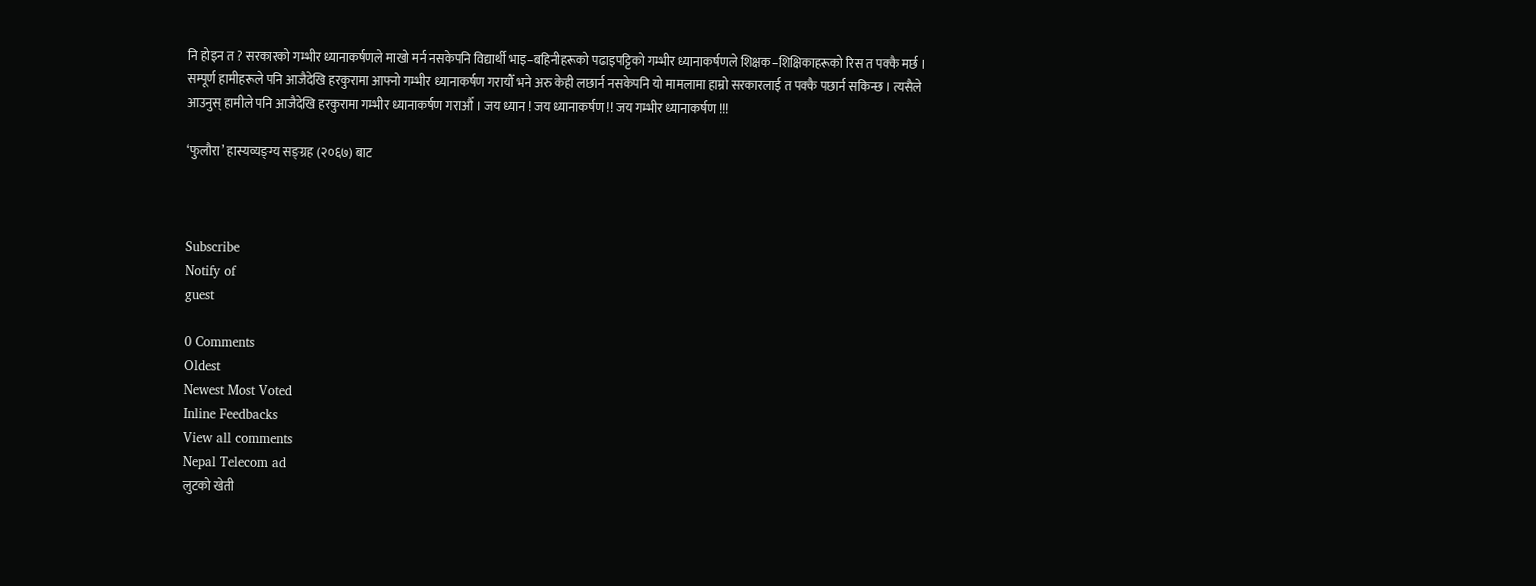नि होइन त ? सरकारको गम्भीर ध्यानाकर्षणले माखो मर्न नसकेपनि विद्यार्थी भाइ–बहिनीहरूको पढाइपट्टिको गम्भीर ध्यानाकर्षणले शिक्षक–शिक्षिकाहरूको रिस त पक्कै मर्छ । सम्पूर्ण हामीहरूले पनि आजैदेखि हरकुरामा आफ्नो गम्भीर ध्यानाकर्षण गरायौँ भने अरु केही लछार्न नसकेपनि यो मामलामा हाम्रो सरकारलाई त पक्कै पछार्न सकिन्छ । त्यसैले आउनुस् हामीले पनि आजैदेखि हरकुरामा गम्भीर ध्यानाकर्षण गराऔँ । जय ध्यान ! जय ध्यानाकर्षण !! जय गम्भीर ध्यानाकर्षण !!!

‘फुलौरा’ हास्यव्यङ्ग्य सङ्ग्रह (२०६७) बाट



Subscribe
Notify of
guest

0 Comments
Oldest
Newest Most Voted
Inline Feedbacks
View all comments
Nepal Telecom ad
लुटको खेती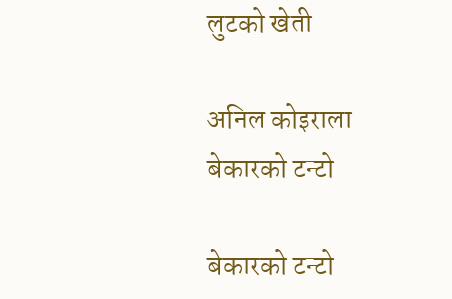लुटको खेती

अनिल कोइराला
बेकारको टन्टो

बेकारको टन्टो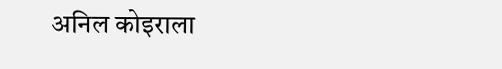अनिल कोइराला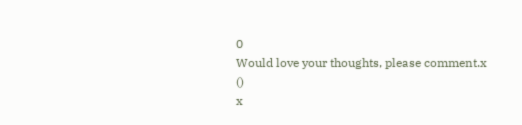0
Would love your thoughts, please comment.x
()
x